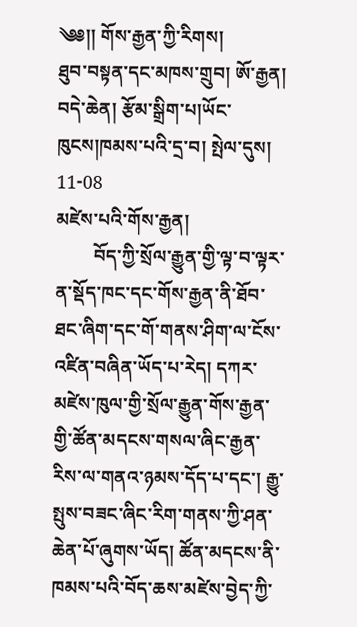༄༅།། གོས་རྒྱན་ཀྱི་རིགས།
ཐུབ་བསྟན་དང་མཁས་གྲུབ། ཨོ་རྒྱན། བདེ་ཆེན། རྩོམ་སྒྲིག་པ།ཡོང་ཁུངས།ཁམས་པའི་དྲ་བ། སྤེལ་དུས། 11-08
མཛེས་པའི་གོས་རྒྱན།
        བོད་ཀྱི་སྲོལ་རྒྱུན་གྱི་ལྟ་བ་ལྟར་ན་སྡོད་ཁང་དང་གོས་རྒྱན་ནི་ཐོབ་ཐང་ཞིག་དང་གོ་གནས་ཤིག་ལ་ངོས་འཛིན་བཞིན་ཡོད་པ་རེད། དཀར་མཛེས་ཁུལ་གྱི་སྲོལ་རྒྱུན་གོས་རྒྱན་གྱི་ཚོན་མདངས་གསལ་ཞིང་རྒྱན་རིས་ལ་གནའ་ཉམས་དོད་པ་དང་། རྒྱུ་སྤུས་བཟང་ཞིང་རིག་གནས་ཀྱི་ཤན་ཆེན་པོ་ཞུགས་ཡོད། ཚོན་མདངས་ནི་ཁམས་པའི་བོད་ཆས་མཛེས་བྱེད་ཀྱི་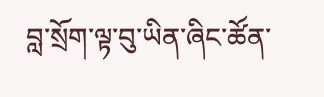བླ་སྲོག་ལྟ་བུ་ཡིན་ཞིང་ཚོན་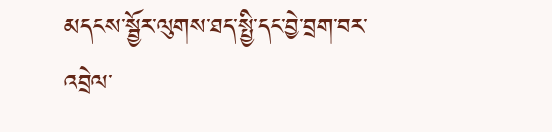མདངས་སྦྱོར་ལུགས་ཐད་སྤྱི་དང་བྱེ་བྲག་བར་འབྲེལ་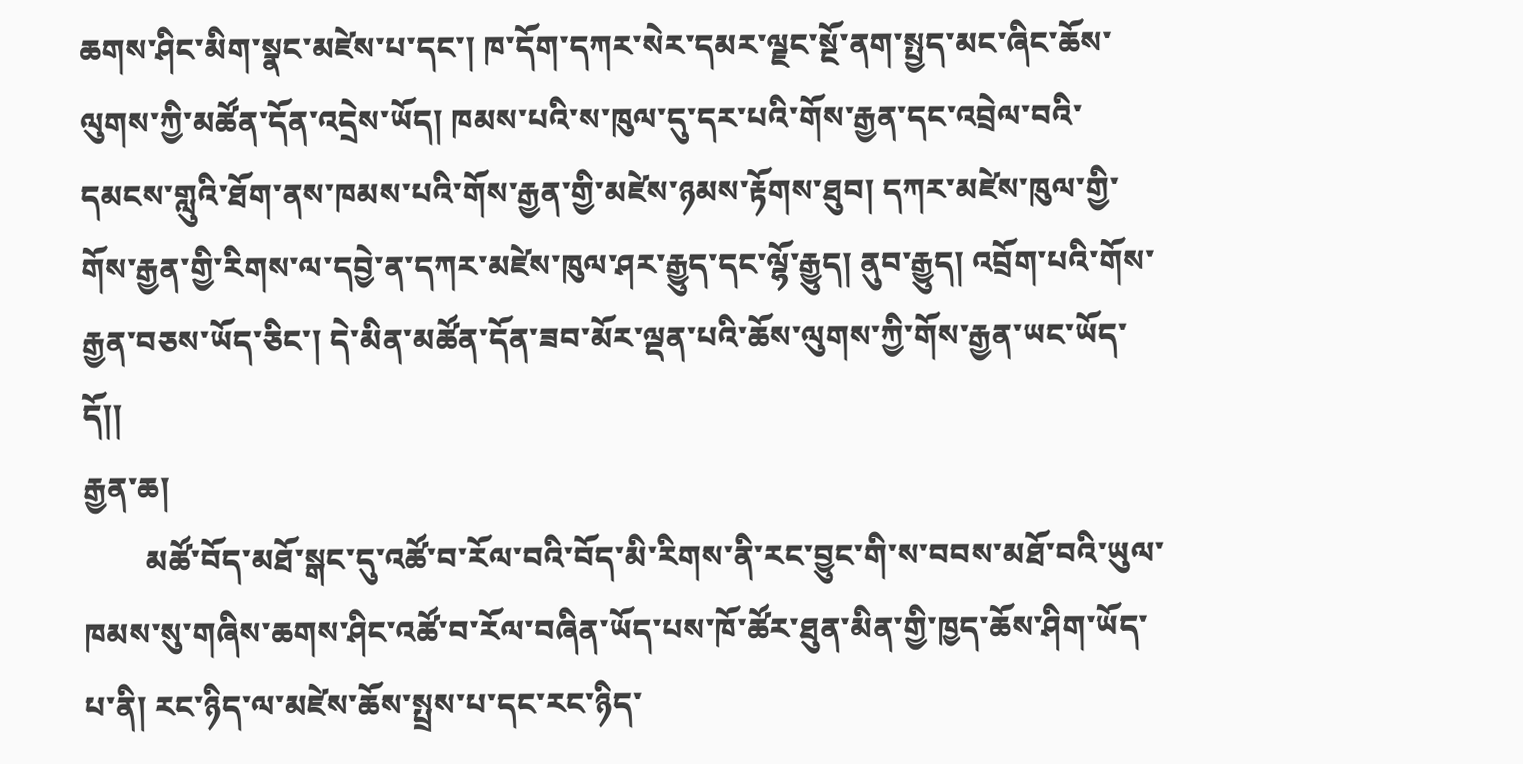ཆགས་ཤིང་མིག་སྣང་མཛེས་པ་དང་། ཁ་དོག་དཀར་སེར་དམར་ལྗང་སྔོ་ནག་སྤྱད་མང་ཞིང་ཆོས་ལུགས་ཀྱི་མཚོན་དོན་འདྲེས་ཡོད། ཁམས་པའི་ས་ཁུལ་དུ་དར་པའི་གོས་རྒྱན་དང་འབྲེལ་བའི་དམངས་གླུའི་ཐོག་ནས་ཁམས་པའི་གོས་རྒྱན་གྱི་མཛེས་ཉམས་རྟོགས་ཐུབ། དཀར་མཛེས་ཁུལ་གྱི་གོས་རྒྱན་གྱི་རིགས་ལ་དབྱེ་ན་དཀར་མཛེས་ཁུལ་ཤར་རྒྱུད་དང་ལྷོ་རྒྱུད། ནུབ་རྒྱུད། འབྲོག་པའི་གོས་རྒྱན་བཅས་ཡོད་ཅིང་། དེ་མིན་མཚོན་དོན་ཟབ་མོར་ལྡན་པའི་ཆོས་ལུགས་ཀྱི་གོས་རྒྱན་ཡང་ཡོད་དོ།།
རྒྱན་ཆ།
        མཚོ་བོད་མཐོ་སྒང་དུ་འཚོ་བ་རོལ་བའི་བོད་མི་རིགས་ནི་རང་བྱུང་གི་ས་བབས་མཐོ་བའི་ཡུལ་ཁམས་སུ་གཞིས་ཆགས་ཤིང་འཚོ་བ་རོལ་བཞིན་ཡོད་པས་ཁོ་ཚོར་ཐུན་མིན་གྱི་ཁྱད་ཆོས་ཤིག་ཡོད་པ་ནི། རང་ཉིད་ལ་མཛེས་ཆོས་སྤྲས་པ་དང་རང་ཉིད་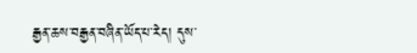རྒྱན་ཆས་བརྒྱན་བཞིན་ཡོད་པ་རེད། དུས་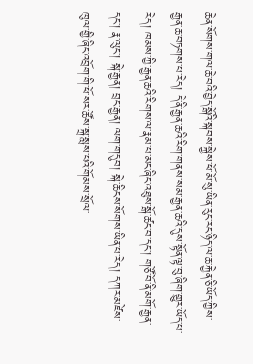ཆེན་སོགས་གལ་ཆེ་བའི་བྱེད་སྒོའི་སྐབས་སྐྱེས་ཕོ་མོ་སུ་ཡིན་རུང་རང་ཉིད་ལ་ཆ་རྐྱེན་ཅི་ཡོད་ཀྱིས་རྒྱན་ཆ་བཏགས་པ་རེད། དེ་ནི་རྒྱན་ཆའི་རིག་གནས་སམ་རྒྱན་ཆའི་དུས་སྟོན་ལྟ་བུ་ཞིག་གྱུར་ཡོད་པ་རེད། ཁམས་ཀྱི་རྒྱན་ཆའི་རིགས་ལ་རྣམ་པ་མང་ཞིང་འཐུས་སྒོ་ཚང་བ་དང་། གཙོ་བོ་ནི་མགོ་རྒྱན་དང་། རྣ་ལུང་། སྐེ་རྒྱན། བྲང་རྒྱན། ལག་གདུབ། སྐེ་ཆིངས་སོགས་ཡིན་པ་རེད། དཀར་མཛེས་ཁུལ་གྱི་ཞིང་འབྲོག་གི་ཕོ་སར་ཚོས་སྐྲ་སླས་པའི་གོམས་སྲོལ་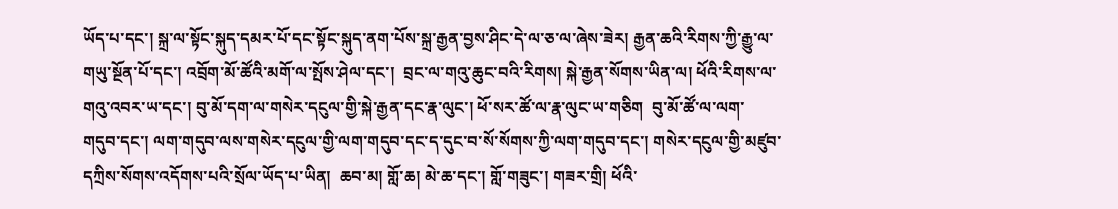ཡོད་པ་དང་། སྐྲ་ལ་སྟོང་སྐུད་དམར་པོ་དང་སྟོང་སྐུད་ནག་པོས་སྐྲ་རྒྱན་བྱས་ཤིང་དེ་ལ་ཅ་ལ་ཞེས་ཟེར། རྒྱན་ཆའི་རིགས་ཀྱི་རྒྱུ་ལ་གཡུ་སྔོན་པོ་དང་། འབྲོག་མོ་ཚོའི་མགོ་ལ་སྤོས་ཤེལ་དང་།  བྲང་ལ་གའུ་ཆུང་བའི་རིགས། སྐེ་རྒྱན་སོགས་ཡིན་ལ། ཕོའི་རིགས་ལ་གའུ་འབར་ཡ་དང་། བུ་མོ་དག་ལ་གསེར་དངུལ་གྱི་སྐེ་རྒྱན་དང་རྣ་ལུང་། ཕོ་སར་ཚོ་ལ་རྣ་ལུང་ཡ་གཅིག  བུ་མོ་ཚོ་ལ་ལག་གདུབ་དང་། ལག་གདུབ་ལས་གསེར་དངུལ་གྱི་ལག་གདུབ་དང་ད་དུང་བ་སོ་སོགས་ཀྱི་ལག་གདུབ་དང་། གསེར་དངུལ་གྱི་མཛུབ་དཀྲིས་སོགས་འདོགས་པའི་སྲོལ་ཡོད་པ་ཡིན།  ཆབ་མ། གློ་ཆ། མེ་ཆ་དང་། གློ་གཟུང་། གཟར་གྲི། ཕོའི་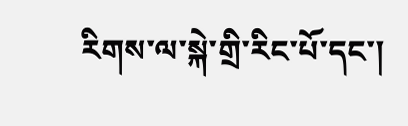རིགས་ལ་སྐེ་གྲི་རིང་པོ་དང་།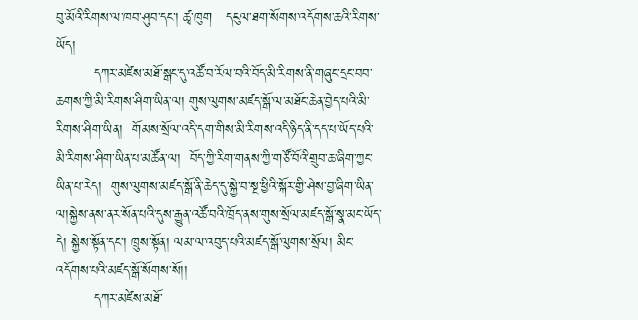བུ་མོའི་རིགས་ལ་ཁབ་ཤུབ་དང་། ཚྭ་ཁུག   དངུལ་ཐག་སོགས་འདོགས་ཆའི་རིགས་ཡོད།
        དཀར་མཛེས་མཐོ་སྒང་དུ་འཚོ་བ་རོལ་བའི་བོད་མི་རིགས་ནི་གཞུང་དྲང་བབ་ཆགས་ཀྱི་མི་རིགས་ཤིག་ཡིན་ལ། གུས་ལུགས་མཛད་སྒོ་ལ་མཐོང་ཆེན་བྱེད་པའི་མི་རིགས་ཤིག་ཡིན།  གོམས་སྲོལ་འདི་དག་གིས་མི་རིགས་འདི་ཉིད་ནི་དད་པ་ཡོད་པའི་མི་རིགས་ཤིག་ཡིན་པ་མཚོན་ལ།  བོད་ཀྱི་རིག་གནས་ཀྱི་གཙོ་བོའི་གྲུབ་ཆ་ཞིག་ཀྱང་ཡིན་པ་རེད།  གུས་ལུགས་མཛད་སྒོ་ནི་ཆེད་དུ་སྐྱེ་བ་སྔ་ཕྱིའི་སྐོར་གྱི་ཤེས་བྱ་ཞིག་ཡིན་ལ།སྐྱེས་ནས་ནར་སོན་པའི་དུས་རྒྱུན་འཚོ་བའི་ཁྲོད་ནས་གུས་སྲོལ་མཛད་སྒོ་སྣ་མང་ཡོད་དེ། སྐྱེས་སྟོན་དང་། ཁྲུས་སྟོན། ལམ་ལ་འབུད་པའི་མཛད་སྒོ་ལུགས་སྲོལ། མིང་འདོགས་པའི་མཛད་སྒོ་སོགས་སོ།།
        དཀར་མཛེས་མཐོ་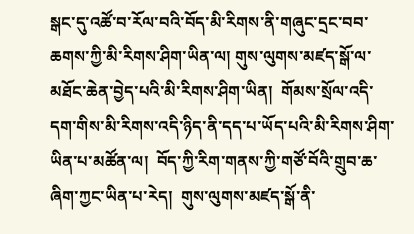སྒང་དུ་འཚོ་བ་རོལ་བའི་བོད་མི་རིགས་ནི་གཞུང་དྲང་བབ་ཆགས་ཀྱི་མི་རིགས་ཤིག་ཡིན་ལ། གུས་ལུགས་མཛད་སྒོ་ལ་མཐོང་ཆེན་བྱེད་པའི་མི་རིགས་ཤིག་ཡིན།  གོམས་སྲོལ་འདི་དག་གིས་མི་རིགས་འདི་ཉིད་ནི་དད་པ་ཡོད་པའི་མི་རིགས་ཤིག་ཡིན་པ་མཚོན་ལ།  བོད་ཀྱི་རིག་གནས་ཀྱི་གཙོ་བོའི་གྲུབ་ཆ་ཞིག་ཀྱང་ཡིན་པ་རེད།  གུས་ལུགས་མཛད་སྒོ་ནི་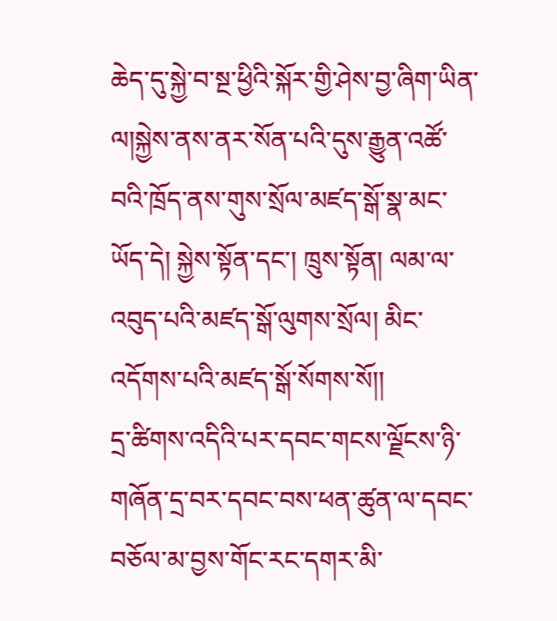ཆེད་དུ་སྐྱེ་བ་སྔ་ཕྱིའི་སྐོར་གྱི་ཤེས་བྱ་ཞིག་ཡིན་ལ།སྐྱེས་ནས་ནར་སོན་པའི་དུས་རྒྱུན་འཚོ་བའི་ཁྲོད་ནས་གུས་སྲོལ་མཛད་སྒོ་སྣ་མང་ཡོད་དེ། སྐྱེས་སྟོན་དང་། ཁྲུས་སྟོན། ལམ་ལ་འབུད་པའི་མཛད་སྒོ་ལུགས་སྲོལ། མིང་འདོགས་པའི་མཛད་སྒོ་སོགས་སོ།།
དྲ་ཚིགས་འདིའི་པར་དབང་གངས་ལྗོངས་ཉི་གཞོན་དྲ་བར་དབང་བས་ཕན་ཚུན་ལ་དབང་བཅོལ་མ་བྱས་གོང་རང་དགར་མི་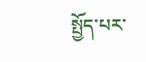སྤྱོད་པར་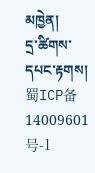མཁྱེན།
དྲ་ཚིགས་དཔང་རྟགས། 蜀ICP备14009601号-1